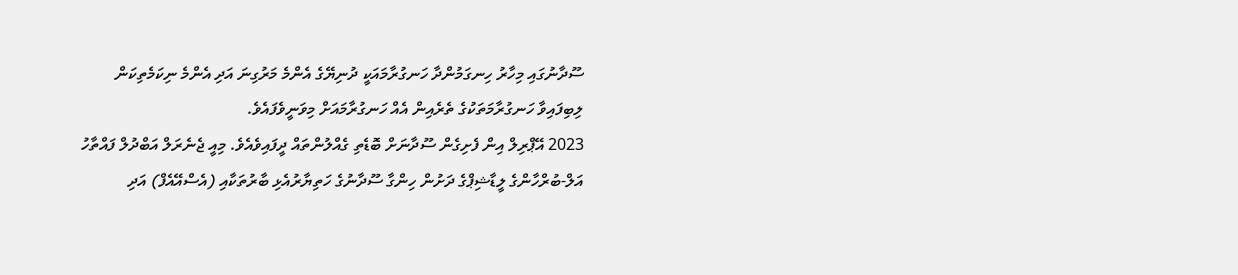ސޫދާނުގައި މިހާރު ހިނގަމުންދާ ހަނގުރާމައަކީ ދުނިޔޭގެ އެންމެ މަރުގިނަ އަދި އެންމެ ނިކަމެތިކަން ލިބިފައިވާ ހަނގުރާމަތަކުގެ ތެރެއިން އެއް ހަނގުރާމައަށް މިވަނީވެފައެވެ.
2023 އޭޕްރިލް އިން ފެށިގެން ސޫދާނަށް ބޮޑެތި ގެއްލުންތައް ދީފައިވެއެވެ. މިއީ ޖެނެރަލް އަބްދުލް ފައްތާހު އަލް-ބުރްހާންގެ ލީޑާޝިޕްގެ ދަށުން ހިންގާ ސޫދާނުގެ ހަތިޔާރުއެޅި ބާރުތަކާއި (އެސްއޭއެފް) އަދި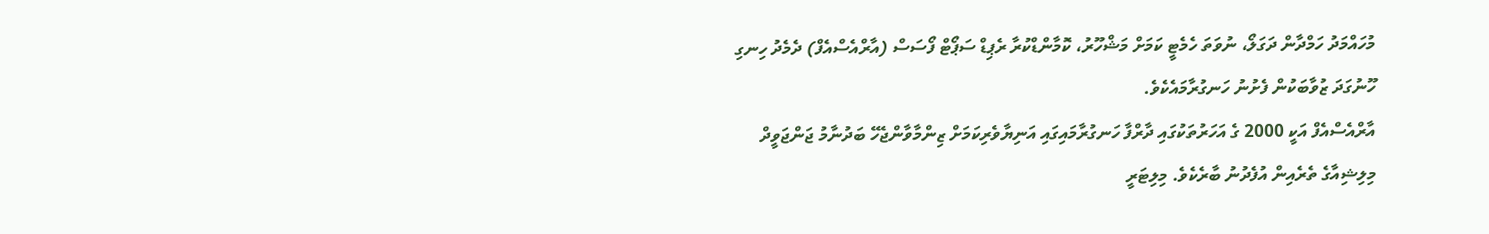މުހައްމަދު ހަމްދާން ދަގަލޯ، ނުވަތަ ހެމެޓީ ކަމަށް މަޝްހޫރު، ކޮމާންޑްކުރާ ރެޕިޑް ސަޕޯޓް ފޯސަސް (އާރްއެސްއެފް) ދެމެދު ހިނގި ހޫނުގަދަ ޒުވާބަކުން ފެށުނު ހަނގުރާމައެކެވެ.
އާރްއެސްއެފް އަކީ 2000 ގެ އަހަރުތަކުގައި ދާރްފާ ހަނގުރާމައިގައި އަނިޔާވެރިކަމަށް ޒިންމާވާންޖެހޭ ބަދުނާމު ޖަންޖަވީދް މިލިޝިއާގެ ތެރެއިން އުފެދުނު ބާރެކެވެ. މިލިޓަރީ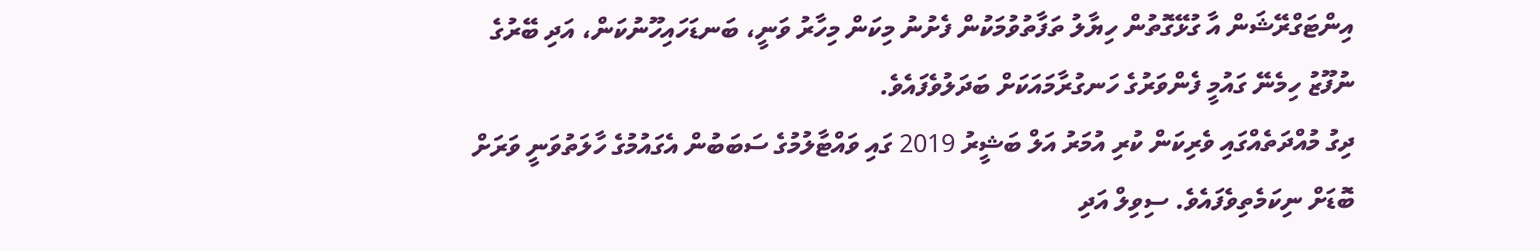އިންޓަގްރޭޝަން އާ ގުޅޭގޮތުން ހިޔާލު ތަފާތުވުމަކުން ފެށުނު މިކަން މިހާރު ވަނީ، ބަނޑަހައިހޫނުކަން، އަދި ބޭރުގެ ނުފޫޒު ހިމެނޭ ގައުމީ ފެންވަރުގެ ހަނގުރާމައަކަށް ބަދަލުވެފައެވެ.
ދިގު މުއްދަތެއްގައި ވެރިކަން ކުރި އުމަރު އަލް ބަޝީރު 2019 ގައި ވައްޓާލުމުގެ ސަބަބުން އެގައުމުގެ ހާލަތުވަނީ ވަރަށް ބޮޑަށް ނިކަމެތިވެފައެވެ. ސިވިލް އަދި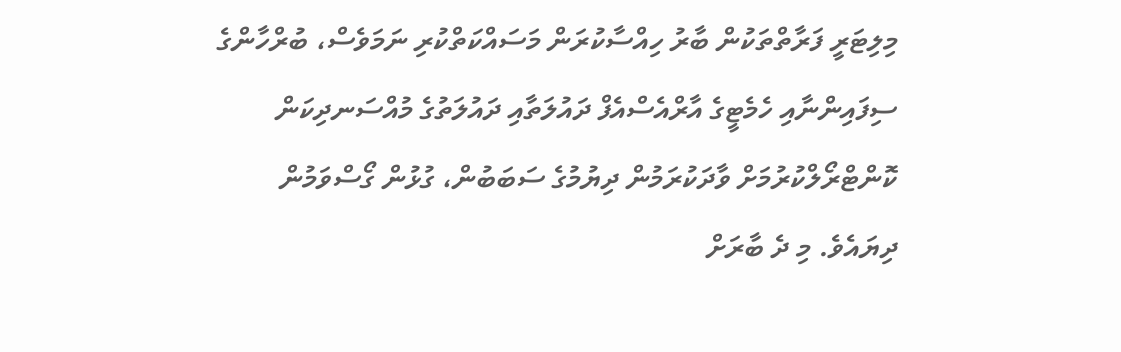މިލިޓަރީ ފަރާތްތަކުން ބާރު ހިއްސާކުރަން މަސައްކަތްކުރި ނަމަވެސް، ބުރްހާންގެ ސިފައިންނާއި ހެމެޓީގެ އާރްއެސްއެފް ދައުލަތާއި ދައުލަތުގެ މުއްސަނދިކަން ކޮންޓްރޯލްކުރުމަށް ވާދަކުރަމުން ދިޔުމުގެ ސަބަބުން، ގުޅުން ގޯސްވަމުން ދިޔައެވެ. މި ދެ ބާރަށް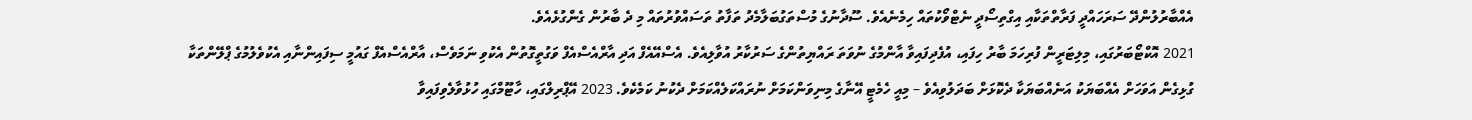އެއްބާރުލުންދޭ ސަރަހައްދީ ފަރާތްތަކާއި އިގްތިސޯދީ ނެޓްވޯކުތައް ހިމެނެއެވެ. ސޫދާނުގެ މުސްތަގުބަލާމެދު ތަފާތު ތަސައްވުރުތައް މި ދެ ބާރުން ގެންގުޅެއެވެ.
2021 އޮކްޓޯބަރުގައި، މިލިޓަރީން ފުރިހަމަ ބާރު ހިފައި، އުފެދިފައިވާ އާންމުގެ ނުވަތަ ރައްޔިތުންގެ ސަރުކާރު އުވާލިއެވެ. އެސްއޭއެފް އަދި އާރްއެސްއެފް ވަގުތީގޮތުން އެކުވި ނަމަވެސް، އާރްއެސްއެފް ގައުމީ ސިފައިންނާއި އެކުވެލުމުގެ ޕްލޭންތަކާ ގުޅިގެން އަވަހަށް އެއްބަޔަކު އަނެއްބަޔަކާ ދެކޮޅަށް ބަދަލުވިއެވެ – މިއީ ހެމެޓީ އޭނާގެ މިނިވަންކަމަށް ނުރައްކަލެއްކަމަށް ދެކުނު ކަމެކެވެ. 2023 އޭޕްރިލްގައި، ހާޓޫމްގައި ހުޅުވާލެވިފައިވާ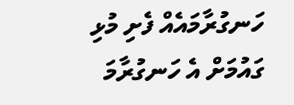ހަނގުރާމައެއް ފެށި މުޅި ގައުމަށް އެ ހަނގުރާމަ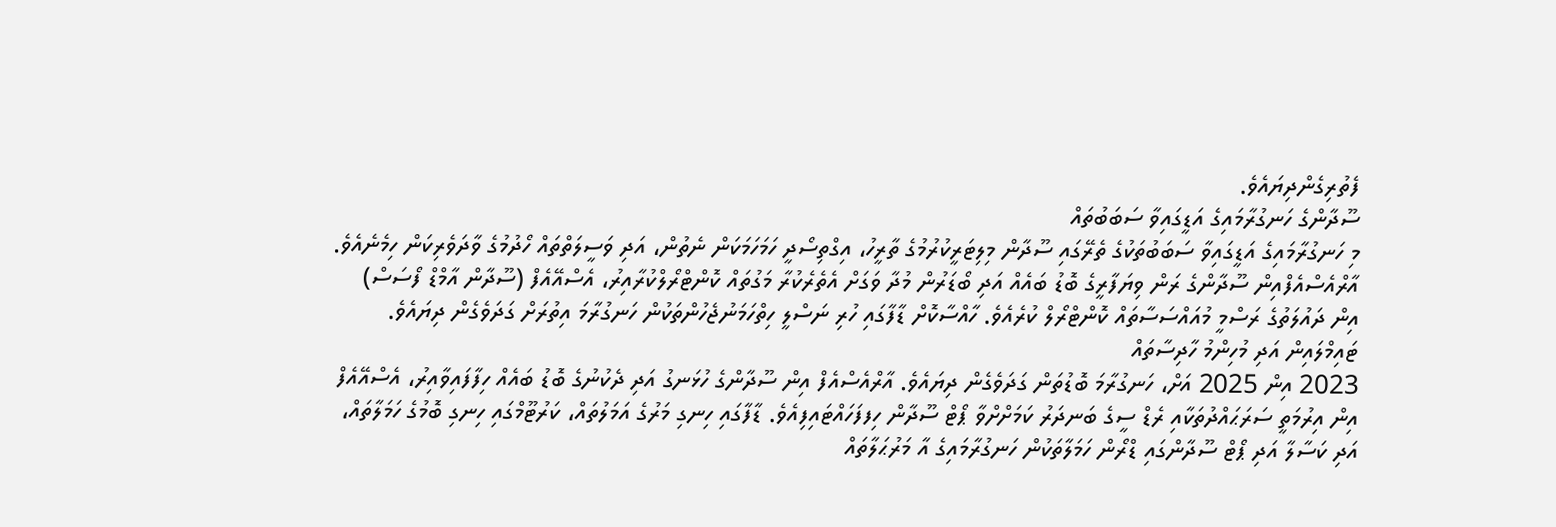ފެތުރިގެންދިޔައެވެ.
ސޫދާންގެ ހަނގުރާމައިގެ އަޑީގައިވާ ސަބަބުތައް
މި ހަނގުރާމައިގެ އަޑީގައިވާ ސަބަބުތަކުގެ ތެރޭގައި ސޫދާން މިލިޓަރީކުރުމުގެ ތާރީހު، އިގްތިސޯދީ ހަމަހަމަކަން ނެތުން، އަދި ވަސީލަތްތައް ހޯދުމުގެ ވާދަވެރިކަން ހިމެނެއެވެ. އާރްއެސްއެފްއިން ސޫދާންގެ ރަން ވިޔަފާރީގެ ބޮޑު ބައެއް އަދި ބޯޑަރުން މުދާ ވަގަށް އެތެރެކުރާ މަގުތައް ކޮންޓްރޯލްކުރާއިރު، އެސްއޭއެފް (ސޫދާން އާމްޑް ފޯސަސް) އިން ދައުލަތުގެ ރަސްމީ މުއައްސަސާތައް ކޮންޓްރޯލް ކުރެއެވެ. ހާއްސާކޮށް ޑާފާގައި ހުރި ނަސްލީ ހިތްހަމަނުޖެހުންތަކުން ހަނގުރާމަ އިތުރަށް ގަދަވެގެން ދިޔައެވެ.
ޓައިމްލައިން އަދި މުހިންމު ހާދިސާތައް
2023 އިން 2025 އަށް، ހަނގުރާމަ ބޮޑުތަން ގަދަވެގެން ދިޔައެވެ. އާރްއެސްއެފް އިން ސޫދާންގެ ހުޅަނގު އަދި ދެކުނުގެ ބޮޑު ބައެއް ހިފާފައިވާއިރު، އެސްއޭއެފް އިން އިރުމަތީ ސަރަޙައްދުތަކާއި ރެޑް ސީގެ ބަނދަރު ކަމަށްށްވާ ޕޯޓް ސޫދާން ހިފފަހައްޓައިފިއެވެ. ޑާފާގައި ހިނގި މަރުގެ އަމަލުތައް، ކަރުޓޫމްގައި ހިނގި ބޮމުގެ ހަމަލާތައް، އަދި ކަސާލާ އަދި ޕޯޓް ސޫދާންގައި ޑްރޯން ހަމަލާތަކުން ހަނގުރާމައިގެ އާ މަރުޙަލާތައް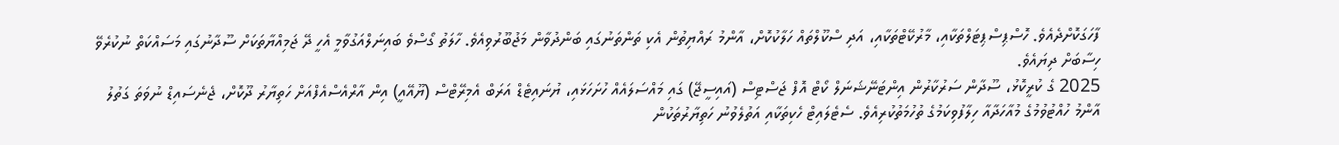ފާހަގަކޮށްދެއެވެ. ހޮސްޕިސްޕިޓަލްތަކާއި، މާރުކޭޓްތަކާއި، އަދި ސްކޫލްތައް ހަލާކުކޮށް، އާންމު ރައްޔިތުން އެކި ތަންތަނުގައި ބަންދުވާން މަޖުބޫރުވިއެވެ. ހާލަތު ގޯސްވެ ބައިނަލްއަގުވާމީ އެހީ ދޭ ޖަމިއްޔާތަކަށް ސޫދާނުގައި މަސައްކަތް ނުކުރެވޭ ހިސާބަށް ދިޔައެވެ.
2025 ގެ ކުރީކޮޅު، ސޫދާން ސަރުކާރުން އިންޓަނޭޝަނަލް ކޯޓް އޮފް ޖަސްޓިސް (އައިސީޖޭ) ގައި މައްސަލައެއް ހުށަހަޅައި، ޔުނައިޓެޑް އަރަބް އެމިރޭޓްސް (ޔޫއޭއީ) އިން އާރްއެސްއެފްއަށް ހަތިޔާރު ދޫކޮށް، ޖެނެސައިޑް ނުވަތަ ގަތުލު އާންމު ހުއްޓުވުމުގެ މުއާހަދާއާ ހިލާފުވިކަމުގެ ތުހުމަތުކުރިއެވެ. ސެޓެލައިޓް ހެކިތަކާއި އަތުލެވުނު ހަތިޔާރުތަކުން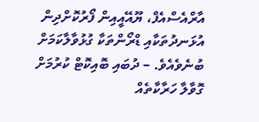އާރްއެސްއެފް، ޔޫއޭއީއިން ފޯރުކޮށްދިން އުޅަނދުތަކާއި ޑްރޯންތަކާ ގުޅުވާލާކަމަށް ބުނެވެއެވެ. – ދުބައި ބޮއިކޮޓް ކުރުމަށް ގޮވާލާ ހަރާކާތެއް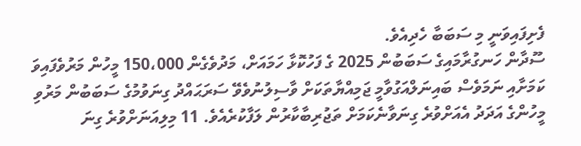ފެށިފައިވަނީ މި ސަބަބާ ހެދިއެވެ.
ސޫދާން ހަނގުރާމައިގެ ސަބަބުން 2025 ގެ ފަހުކޮޅާ ހަމައަށް، މަދުވެގެން 150،000 މީހުން މަރުވެފައިވަ ކަމަށާއި ނަމަވެސް ބައިނަލްއަގުވާމީ ޖަމިއްޔާތަކަށް ވާސިލުނުވެވޭ ސަރަޙައްދު ގިނަވުމުގެ ސަބަބުން މަރުވި މީހުންގެ އަދަދު އެއަށްވުރެ ގިނަވާނެކަމަށް ތަޖުރިބާކާރުން ލަފާކުރެއެވެ. 11 މިލިއަނަށްވުރެ ގިނަ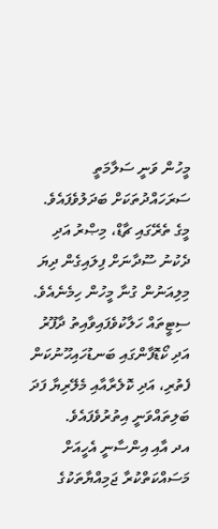މީހުން ވަނީ ސަލާމަތީ ސަރަހައްދުތަކަށް ބަދަލުވެފައެވެ. މީގެ ތެރޭގައި ޗާޑް، މިޞްރު އަދި ދެކުނު ސޫދާނަށް ފިލައިގެން ދިޔަ މިލިއަނުން ގުނާ މީހުން ހިމެނެއެވެ. ސިޓީތައް ހަލާކުވެފައިވާއިތު ދާފޫރު އަދި ކޯޑޮފާންގައި ބަނޑުހައިހޫނުކަން ފެތުރި، އަދި ކޮލެރާއާއި މެލޭރިޔާ ފަދަ ބަލިތައްވަނީ އިތުރުވެފައެވެ.
އދ އާއި އިންސާނީ އެހީއަށް މަސައްކަތްކުރާ ޖަމިއްޔާތަކުގެ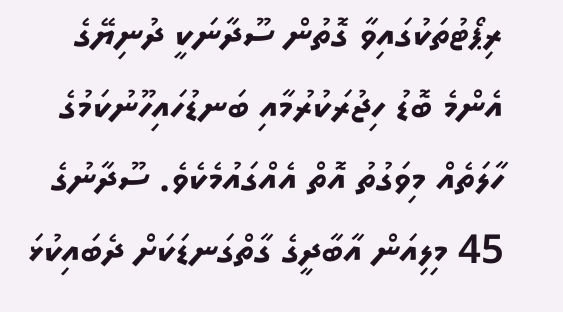ރިޕޯޓުތަކުގައިވާ ގޮތުން ސޫދާނަކީ ދުނިޔޭގެ އެންމެ ބޮޑު ހިޖުރަކުރުމާއި ބަނޑުހައިހޫނުކަމުގެ ހާލަތެއް މިވަގުތު އޮތް އެއްގައުމެކެވެ. ސޫދާނުގެ 45 މިލިއަން އާބާދީގެ ގާތްގަނޑަކަށް ދެބައިކުޅަ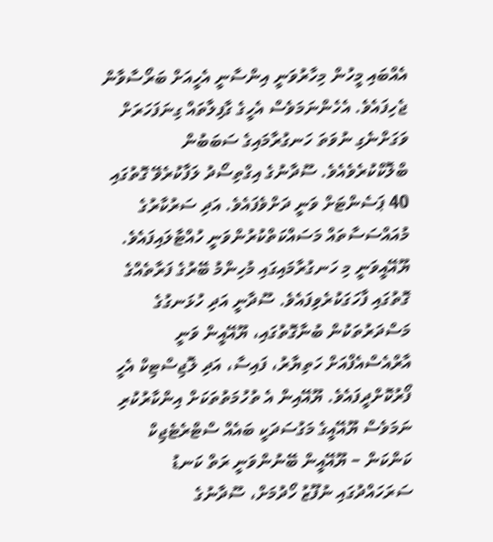އެއްބައި މީހުން މިހާރުވަނީ އިންސާނީ އެހީއަށް ބަރޯސާވާން ޖެހިފައެވެ. އެހެންނަމަވެސް އެހީގެ ގާފިލާތައް ގިނަފަހަރަށް ވަގަށްނެގި ނުވަތަ ހަނގުރާމައިގެ ސަބަބުން ބްލޮކްކުރެވެއެވެ. ސޫދާނުގެ އިގްތިސޯދު ލަފާކުރެވޭ ގޮތުގައި 40 ޕަސެންޓަށް ވަނީ ދަށްވެފައެވެ. އަދި ސަރުކާރުގެ މުއައްސަސާތައް މަސައްކަތްކުރުންވަނީ ހުއްޓާލައިފައެވެ.
ޔޫއޭއީވަނީ މި ހަނގުރާމައިގައި މުހިންމު ބޭރުގެ ފަރާތެއްގެ ގޮތުގައި ފާހަގަކުރެވިފައެވެ. ސޫދާނީ އަދި ހުޅަނގުގެ މަސްދަރުތަކުން ބުނާގޮތުގައި، ޔޫއޭއީން ވަނީ އާރްއެސްއެފްއަށް ހަތިޔާރު، ފައިސާ، އަދި ލޮޖިސްޓިކް އެހީ ފޯރުކޮށްދީފައެވެ. ޔޫއޭއިން އެ ތުހުމަތުތަކަށް އިންކާރުކުރި ނަމަވެސް ޔޫއޭއީގެ މަގުސަދަކީ ބައެއް ސްޓްރެޓެޖިކް ކަންކަން – ޔޫއޭއީން ބޭނުންވަނީ ރަތް ކަނޑު ސަރަހައްދުގައި ނުފޫޒު ހޯދުމަށް، ސޫދާނުގެ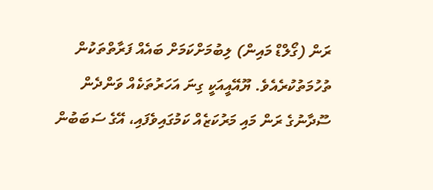ރަން (ގޯލްޑް މައިން) ލިބުމަށްކަމަށް ބައެއް ފަރާތްތަކުން ތުހުމަތުކުރެއެވެ. ޔޫއޭއީއަކީ ގިނަ އަހަރުތަކެއް ވަންދެން ސޫދާނުގެ ރަން މައި މަރުކަޒެއް ކަމުގައިވެފައި، އޭގެ ސަބަބުން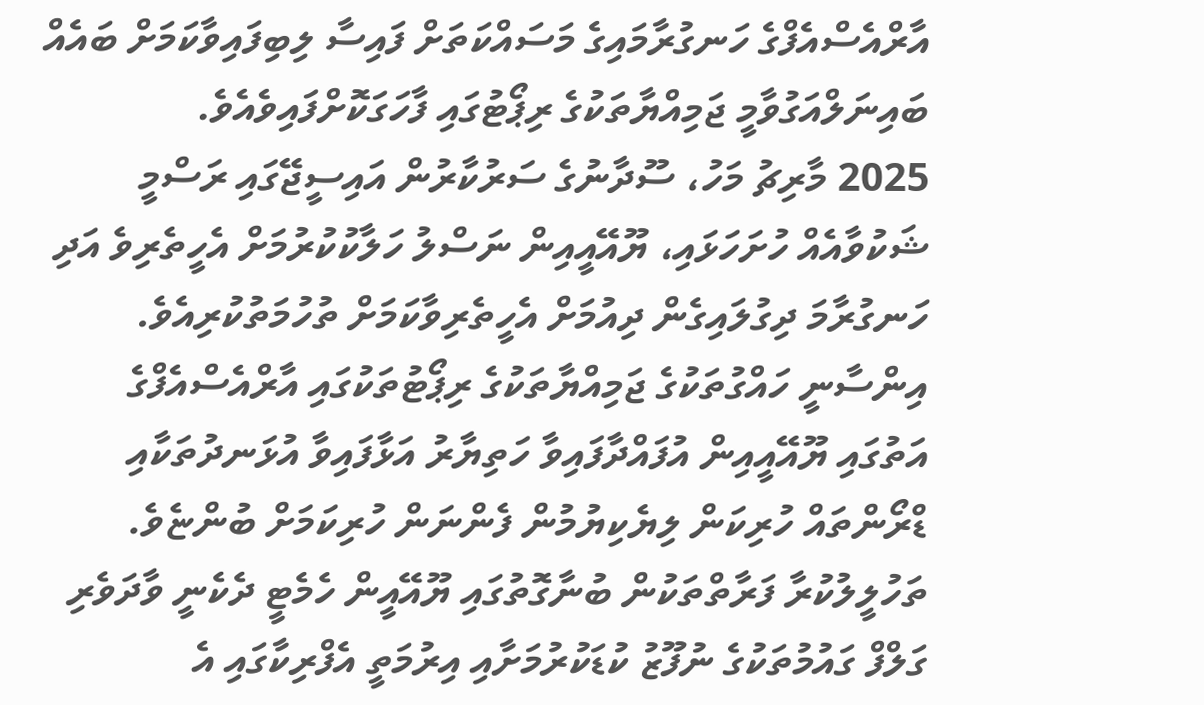އާރްއެސްއެފްގެ ހަނގުރާމައިގެ މަސައްކަތަށް ފައިސާ ލިބިފައިވާކަމަށް ބައެއް ބައިނަލްއަގުވާމީ ޖަމިއްޔާތަކުގެ ރިޕޯޓުގައި ފާހަގަކޮށްފައިވެއެވެ.
2025 މާރިޗު މަހު، ސޫދާނުގެ ސަރުކާރުން އައިސީޖޭގައި ރަސްމީ ޝަކުވާއެއް ހުށަހަޅައި، ޔޫއޭއީއިން ނަސްލު ހަލާކުކުރުމަށް އެހީތެރިވެ އަދި ހަނގުރާމަ ދިގުލައިގެން ދިއުމަށް އެހީތެރިވާކަމަށް ތުހުމަތުކުރިއެވެ. އިންސާނީ ހައްގުތަކުގެ ޖަމިއްޔާތަކުގެ ރިޕޯޓުތަކުގައި އާރްއެސްއެފްގެ އަތުގައި ޔޫއޭއީއިން އުފައްދާފައިވާ ހަތިޔާރު އަޅާފައިވާ އުޅަނދުތަކާއި ޑްރޯންތައް ހުރިކަން ލިޔެކިޔުމުން ފެންނަން ހުރިކަމަށް ބުންޏެވެ. ތަހުލީލުކުރާ ފަރާތްތަކުން ބުނާގޮތުގައި ޔޫއޭއީން ހެމެޓީ ދެކެނީ ވާދަވެރި ގަލްފް ގައުމުތަކުގެ ނުފޫޒު ކުޑަކުރުމަށާއި އިރުމަތީ އެފްރިކާގައި އެ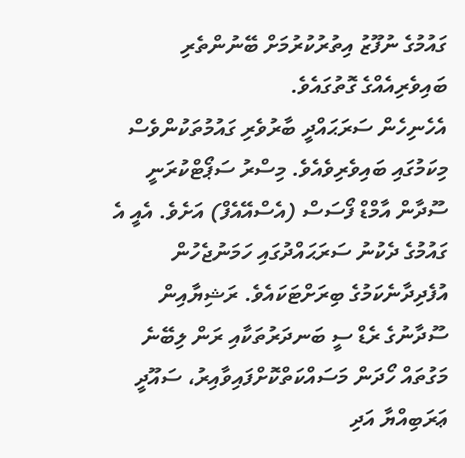ގައުމުގެ ނުފޫޒު އިތުރުކުރުމަށް ބޭނުންތެރި ބައިވެރިއެއްގެ ގޮތުގައެވެ.
އެހެނިހެން ސަރަޙައްދީ ބާރުވެރި ގައުމުތަކުންވެސް މިކަމުގައި ބައިވެރިވެއެވެ. މިސްރު ސަޕޯޓްކުރަނީ ސޫދާން އާމްޑް ފޯސަސް (އެސްއޭއެފް) އަށެވެ. އެއީ އެ ގައުމުގެ ދެކުނު ސަރަޙައްދުގައި ހަމަނުޖެހުން އުފެދިދާނެކަމުގެ ބިރަށްޓަކައެވެ. ރަޝިޔާއިން ސޫދާނުގެ ރެޑް ސީ ބަނދަރުތަކާއި ރަން ލިބޭނެ މަގުތައް ހޯދަން މަސައްކަތްކޮށްފައިވާއިރު، ސައޫދީ ޢަރަބިއްޔާ އަދި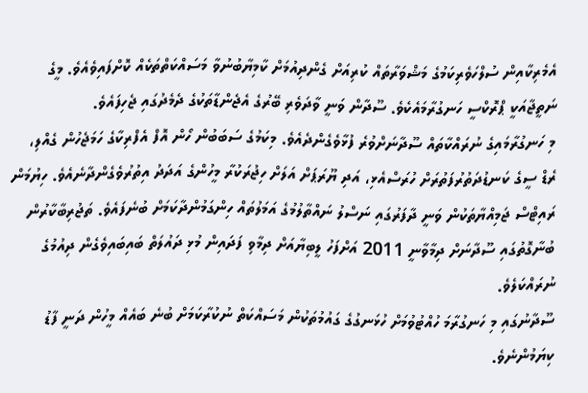އެމެރިކާއިން ސުލްހަވެރިކަމުގެ މަޝްވަރާތައް ކުރިއަށް ގެންދިއުމަށް ކާމިޔާބުނުވާ މަސައްކަތްތަކެއް ކޮށްފައިވެއެވެ. މީގެ ނަތީޖާއަކީ ޕްރޮކްސީ ހަނގުރާމައެކެވެ. ސޫދާން ވަނީ ވާދަވެރި ބޭރުގެ އެޖެންޑާތަކުގެ ދެމެދުގައި ޖެހިފައެވެ.
މި ހަނގުރާމައިގެ ނުރައްކާތައް ސޫދާނަށްވުރެ ފުޅާވެގެންދެއެވެ. މިކަމުގެ ސަބަބުން ހޯން އޮފް އެފްރިކާގެ ހަމަޖެހުން ގެއްލި، ރެޑް ސީގެ ކަނޑުދަތުރުފަތުރަށް ހުރަސްއެޅި، އަދި ޔޫރަޕަށް އަލަށް ހިޖުރަކުރާ މީހުންގެ އަދަދު އިތުރުވެގެންދާނެއެވެ. ހިޔުމަން ރައިޓްސް ޖަމިއްޔާތަކުން ވަނީ ދާފަރުގައި ނަސްލު ނައްތާލުމުގެ އަމަލުތައް ހިންގަމުންދާކަމަށް ބުނެފައެވެ. ތަޖުރިބާކާރުން ބުނާގޮތުގައި ސޫދާނަށް ދިމާވާނީ 2011 އަށްފަހު ލީބިޔާއަށް ދިމާވި ފަދައިން މުޅި ދައުލަތް ބައިބައިވެގެން ދިއުމުގެ ނުރައްކަލެވެ.
ސޫދާނުގައި މި ހަނގުރާމަ ހުއްޓުވުމަށް ހުޅަނގުގެ ގައުމުތަކުން މަސައްކަތް ނުކުރާކަމަށް ބުނެ ބައެއް މީހުން ދަނީ ފާޑު ކިޔަމުންނެވެ.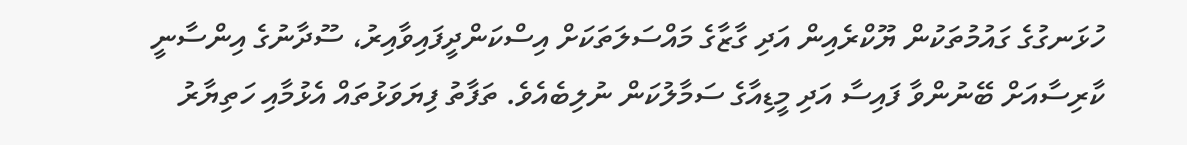ހުޅަނގުގެ ގައުމުތަކުން ޔޫކްރެއިން އަދި ގާޒާގެ މައްސަލަތަކަށް އިސްކަންދީފައިވާއިރު، ސޫދާނުގެ އިންސާނީ ކާރިސާއަށް ބޭނުންވާ ފައިސާ އަދި މީޑިއާގެ ސަމާލުކަން ނުލިބެއެވެ. ތަފާތު ފިޔަވަޅުތައް އެޅުމާއި ހަތިޔާރު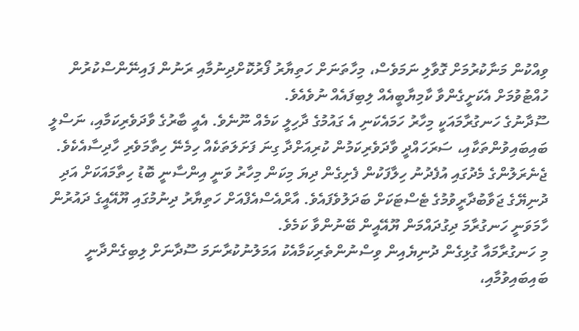ވިއްކުން މަނާކުރުމަށް ގޮވާލި ނަމަވެސް، މިހާތަނަށް ހަތިޔާރު ފޯރުކޮށްދިނުމާއި ރަނުން ފައިނޭންސްކުރުން ހުއްޓުވުމަށް އެކަށީގެންވާ ކާމިޔާބީއެއް ލިބިފައެއް ނުވެއެވެ.
ސޫދާނުގެ ހަނގުރާމައަކީ މިހާރު ހަމައެކަނި އެ ގައުމުގެ ދާހިލީ ކަމެއް ނޫނެވެ. އެއީ ބާރުގެ ވާދަވެރިކަމާއި، ނަސްލީ ބައިބައިވުންތަކާއި، ސަރަހައްދީ ވާދަވެރިކަމުން ކުރިއަށްދާ ގިނަ ފަށަލަތަކެއް ހިމެނޭ ހިތާމަވެރި ހާދިސާއެކެވެ. ޖެނެރަލުންގެ މެދުގައި އުފެދުނު ހިލާފަކުން ފެށިގެން ދިޔަ މިކަން މިހާރު ވަނީ އިންސާނީ ބޮޑު ހިތާމައަކަށް އަދި ދުނިޔޭގެ ޖަވާބުދާރީވުމުގެ ޓެސްޓަކަށް ބަދަލުވެފައެވެ. އާރްއެސްއެފްއަށް ހަތިޔާރު ދިނުމުގައި ޔޫއޭއީގެ ދައުރުން ހާމަވަނީ ހަނގުރާމަ ދިގުދައްމަން ޔޫއޭއީން ބޭނުންވާ ކަމެވެ.
މި ހަނގުރާމައާ ގުޅިގެން ދުނިޔެއިން ވިސްނުންތެރިކަމާއެކު އަމަލުނުކުރާނަމަ ސޫދާނަށް ލިބިގެންދާނީ ބައިބައިވުމާއި،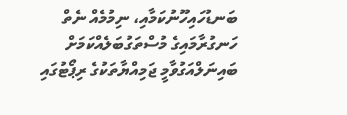ބަނޑުހައިހޫނުކަމާއި، ނިމުމެއް ނެތް ހަނގުރާމައިގެ މުސްތަގުބަލެއްކަމަށް ބައިނަލްއަގުވާމީ ޖަމިއްޔާތަކުގެ ރިޕޯޓުގައި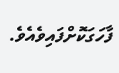ފާހަގަކޮށްފައިވެއެވެ.